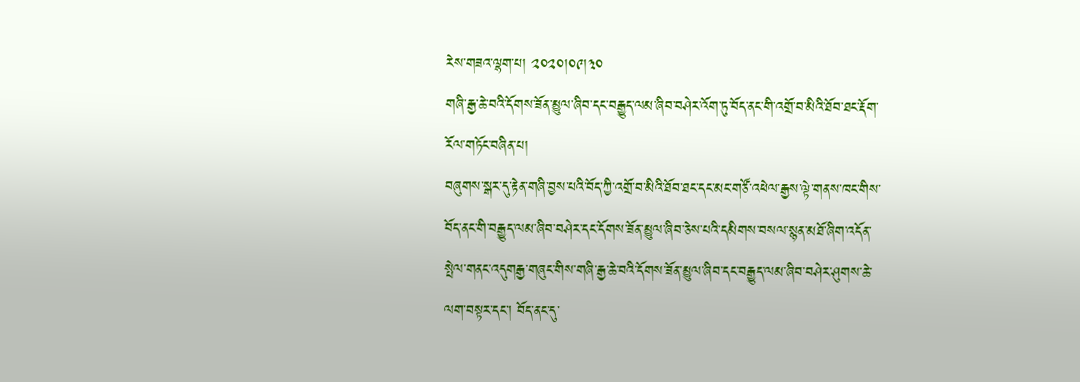རེས་གཟའ་ལྷག་པ། ༢༠༢༠།༠༩།༣༠
གཞི་རྒྱ་ཆེ་བའི་དོགས་ཟོན་མྱུལ་ཞིབ་དང་བརྒྱུད་ལམ་ཞིབ་བཤེར་འོག་ཏུ་བོད་ནང་གི་འགྲོ་བ་མིའི་ཐོབ་ཐང་རྡོག་རོལ་གཏོང་བཞིན་པ།
བཞུགས་སྒར་དུ་རྟེན་གཞི་བྱས་པའི་བོད་ཀྱི་འགྲོ་བ་མིའི་ཐོབ་ཐང་དང་མང་གཙོ་འཕེལ་རྒྱས་ལྟེ་གནས་ཁང་གིས་བོད་ནང་གི་བརྒྱུད་ལམ་ཞིབ་བཤེར་དང་དོགས་ཟོན་མྱུལ་ཞིབ་ཅེས་པའི་དམིགས་བསལ་སྙན་མཐོ་ཞིག་འདོན་སྤེལ་གནང་འདུགརྒྱ་གཞུང་གིས་གཞི་རྒྱ་ཆེ་བའི་དོགས་ཟོན་མྱུལ་ཞིབ་དང་བརྒྱུད་ལམ་ཞིབ་བཤེར་ཤུགས་ཆེ་ལག་བསྟར་དང་། བོད་ནང་དུ་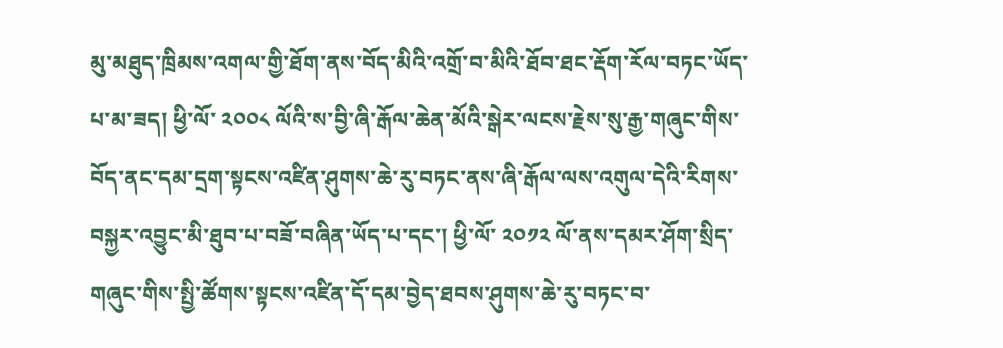མུ་མཐུད་ཁྲིམས་འགལ་གྱི་ཐོག་ནས་བོད་མིའི་འགྲོ་བ་མིའི་ཐོབ་ཐང་རྡོག་རོལ་བཏང་ཡོད་པ་མ་ཟད། ཕྱི་ལོ་ ༢༠༠༨ ལོའི་ས་བྱི་ཞི་རྒོལ་ཆེན་མོའི་སྒེར་ལངས་རྗེས་སུ་རྒྱ་གཞུང་གིས་བོད་ནང་དམ་དྲག་སྟངས་འཛིན་ཤུགས་ཆེ་རུ་བཏང་ནས་ཞི་རྒོལ་ལས་འགུལ་དེའི་རིགས་བསྐྱར་འབྱུང་མི་ཐུབ་པ་བཟོ་བཞིན་ཡོད་པ་དང་། ཕྱི་ལོ་ ༢༠༡༢ ལོ་ནས་དམར་ཤོག་སྲིད་གཞུང་གིས་སྤྱི་ཚོགས་སྟངས་འཛིན་དོ་དམ་བྱེད་ཐབས་ཤུགས་ཆེ་རུ་བཏང་བ་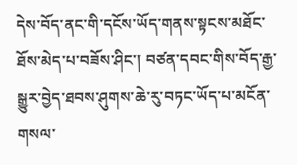དེས་བོད་ནང་གི་དངོས་ཡོད་གནས་སྟངས་མཐོང་ཐོས་མེད་པ་བཟོས་ཤིང་། བཙན་དབང་གིས་བོད་རྒྱ་སྒྱུར་བྱེད་ཐབས་ཤུགས་ཆེ་རུ་བཏང་ཡོད་པ་མངོན་གསལ་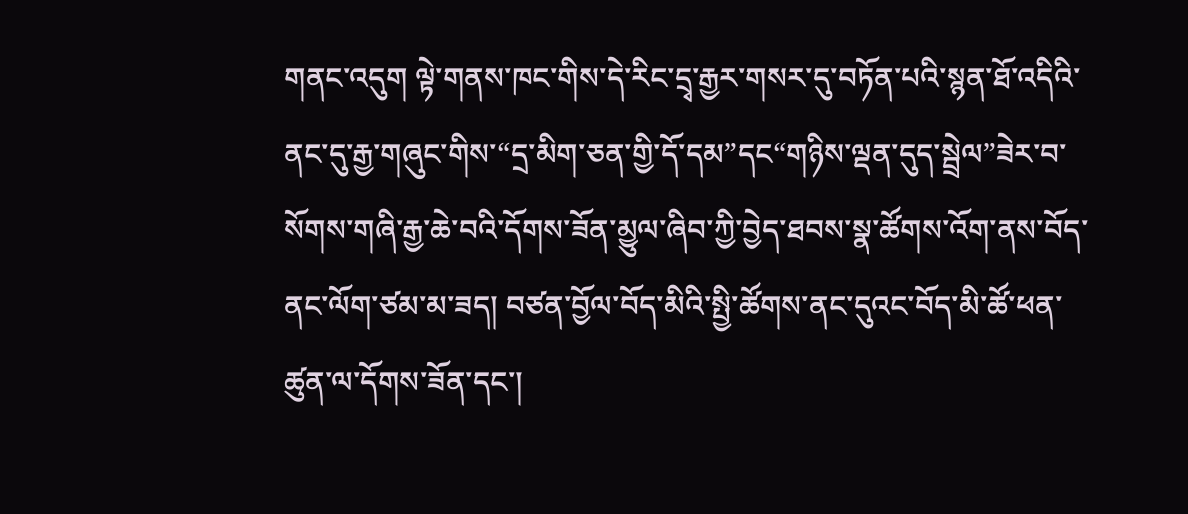གནང་འདུག ལྟེ་གནས་ཁང་གིས་དེ་རིང་དྲྭ་རྒྱར་གསར་དུ་བཏོན་པའི་སྙན་ཐོ་འདིའི་ནང་དུ་རྒྱ་གཞུང་གིས་“དྲ་མིག་ཅན་གྱི་དོ་དམ”དང“གཉིས་ལྡན་དུད་སྦྲེལ”ཟེར་བ་སོགས་གཞི་རྒྱ་ཆེ་བའི་དོགས་ཟོན་མྱུལ་ཞིབ་ཀྱི་བྱེད་ཐབས་སྣ་ཚོགས་འོག་ནས་བོད་ནང་ལོག་ཙམ་མ་ཟད། བཙན་བྱོལ་བོད་མིའི་སྤྱི་ཚོགས་ནང་དུའང་བོད་མི་ཚོ་ཕན་ཚུན་ལ་དོགས་ཟོན་དང་།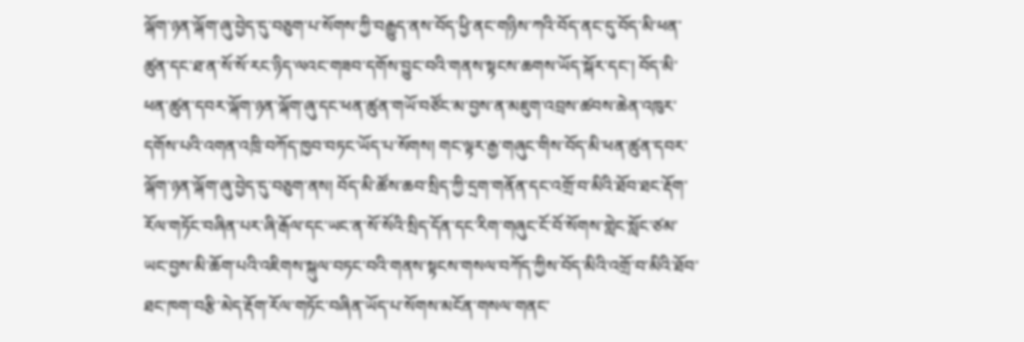ལྐོག་ཉན་ལྐོག་ཞུ་བྱེད་དུ་བཅུག་པ་སོགས་ཀྱི་བརྒྱུད་ནས་བོད་ཕྱི་ནང་གཉིས་ཀའི་བོད་ནང་དུ་བོད་མི་ཕན་ཚུན་དང་ཐ་ན་སོ་སོ་རང་ཉིད་ལའང་གཟབ་དགོས་བྱུང་བའི་གནས་སྟངས་ཆགས་ཡོད་སྐོར་དང་། བོད་མི་ཕན་ཚུན་དབར་ལྐོག་ཉན་ལྐོག་ཞུ་དང་ཕན་ཚུན་གཡོ་བཙོང་མ་བྱས་ན་མཇུག་འབྲས་ཚབས་ཆེན་འཁུར་དགོས་པའི་འགན་འཁྲི་བཀོད་ཁྱབ་བཏང་ཡོད་པ་སོགས། གང་ལྟར་རྒྱ་གཞུང་གིས་བོད་མི་ཕན་ཚུན་དབར་ལྐོག་ཉན་ལྐོག་ཞུ་བྱེད་དུ་བཅུག་ནས། བོད་མི་ཚོས་ཆབ་སྲིད་ཀྱི་དྲག་གནོན་དང་འགྲོ་བ་མིའི་ཐོབ་ཐང་རྡོག་རོལ་གཏོང་བཞིན་པར་ཞི་རྒོལ་དང་ཡང་ན་སོ་སོའི་སྲིད་དོན་དང་རིག་གཞུང་ངོ་བོ་སོགས་གླེང་སློང་ཙམ་ཡང་བྱས་མི་ཆོག་པའི་འཇིགས་སྐུལ་བཏང་བའི་གནས་སྟངས་གསལ་བཀོད་ཀྱིས་བོད་མིའི་འགྲོ་བ་མིའི་ཐོབ་ཐང་ཁག་བརྩི་མེད་རྡོག་རོལ་གཏོང་བཞིན་ཡོད་པ་སོགས་མངོན་གསལ་གནང་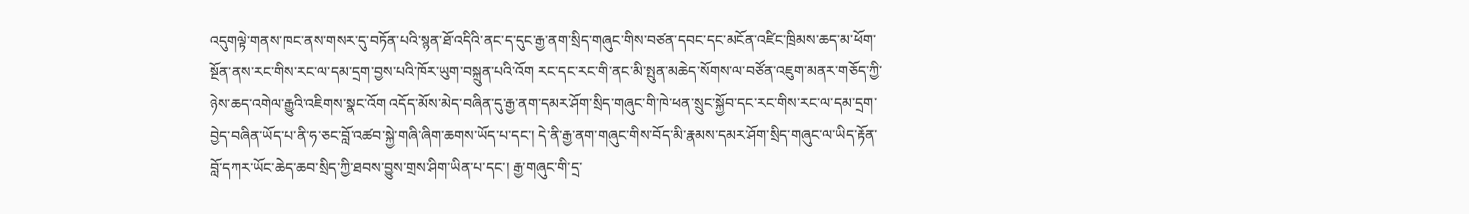འདུགལྟེ་གནས་ཁང་ནས་གསར་དུ་བཏོན་པའི་སྙན་ཐོ་འདིའི་ནང་ད་དུང་རྒྱ་ནག་སྲིད་གཞུང་གིས་བཙན་དབང་དང་མངོན་འཛིང་ཁྲིམས་ཆད་མ་ཕོག་སྔོན་ནས་རང་གིས་རང་ལ་དམ་དྲག་བྱས་པའི་ཁོར་ཡུག་བསྐྲུན་པའི་འོག རང་དང་རང་གི་ནང་མི་སྤུན་མཆེད་སོགས་ལ་བཙོན་འཇུག་མནར་གཅོད་ཀྱི་ཉེས་ཆད་འགེལ་རྒྱུའི་འཇིགས་སྣང་འོག འདོད་མོས་མེད་བཞིན་དུ་རྒྱ་ནག་དམར་ཤོག་སྲིད་གཞུང་གི་ཁེ་ཕན་སྲུང་སྐྱོབ་དང་རང་གིས་རང་ལ་དམ་དྲག་བྱེད་བཞིན་ཡོད་པ་ནི་ཧ་ཅང་བློ་འཚབ་སྐྱེ་གཞི་ཞིག་ཆགས་ཡོད་པ་དང་། དེ་ནི་རྒྱ་ནག་གཞུང་གིས་བོད་མི་རྣམས་དམར་ཤོག་སྲིད་གཞུང་ལ་ཡིད་རྟོན་བློ་དཀར་ཡོང་ཆེད་ཆབ་སྲིད་ཀྱི་ཐབས་བྱུས་གྲས་ཤིག་ཡིན་པ་དང་། རྒྱ་གཞུང་གི་དྲ་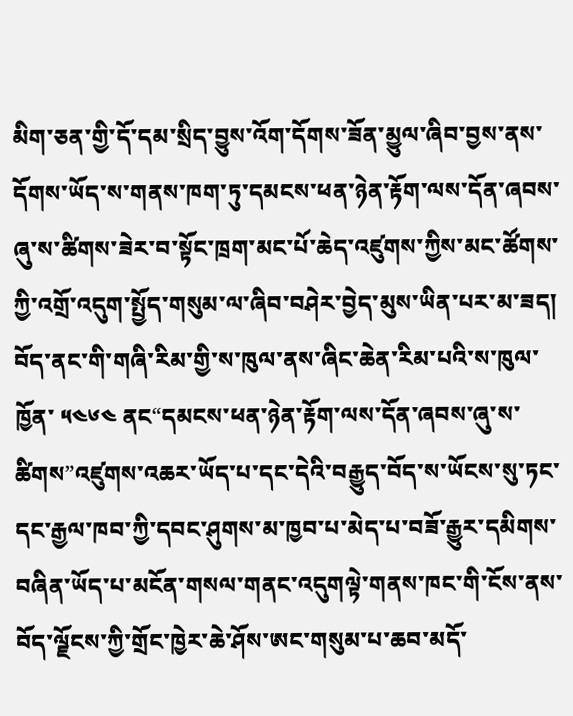མིག་ཅན་གྱི་དོ་དམ་སྲིད་བྱུས་འོག་དོགས་ཟོན་མྱུལ་ཞིབ་བྱས་ནས་དོགས་ཡོད་ས་གནས་ཁག་ཏུ་དམངས་ཕན་ཉེན་རྟོག་ལས་དོན་ཞབས་ཞུ་ས་ཚིགས་ཟེར་བ་སྟོང་ཁྲག་མང་པོ་ཆེད་འཛུགས་ཀྱིས་མང་ཚོགས་ཀྱི་འགྲོ་འདུག་སྤྱོད་གསུམ་ལ་ཞིབ་བཤེར་བྱེད་མུས་ཡིན་པར་མ་ཟད། བོད་ནང་གི་གཞི་རིམ་གྱི་ས་ཁུལ་ནས་ཞིང་ཆེན་རིམ་པའི་ས་ཁུལ་ཁྱོན་ ༥༤༦༤ ནང“དམངས་ཕན་ཉེན་རྟོག་ལས་དོན་ཞབས་ཞུ་ས་ཚིགས”འཛུགས་འཆར་ཡོད་པ་དང་དེའི་བརྒྱུད་བོད་ས་ཡོངས་སུ་ཏང་དང་རྒྱལ་ཁབ་ཀྱི་དབང་ཤུགས་མ་ཁྱབ་པ་མེད་པ་བཟོ་རྒྱུར་དམིགས་བཞིན་ཡོད་པ་མངོན་གསལ་གནང་འདུགལྟེ་གནས་ཁང་གི་ངོས་ནས་བོད་ལྗོངས་ཀྱི་གྲོང་ཁྱེར་ཆེ་ཤོས་ཨང་གསུམ་པ་ཆབ་མདོ་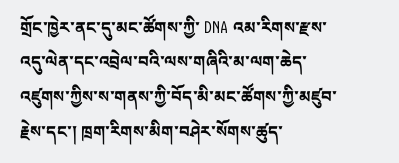གྲོང་ཁྱེར་ནང་དུ་མང་ཚོགས་ཀྱི་ DNA འམ་རིགས་རྫས་འདུ་ལེན་དང་འབྲེལ་བའི་ལས་གཞིའི་མ་ལག་ཆེད་འཛུགས་ཀྱིས་ས་གནས་ཀྱི་བོད་མི་མང་ཚོགས་ཀྱི་མཛུབ་རྗེས་དང་། ཁྲག་རིགས་མིག་བཤེར་སོགས་ཚུད་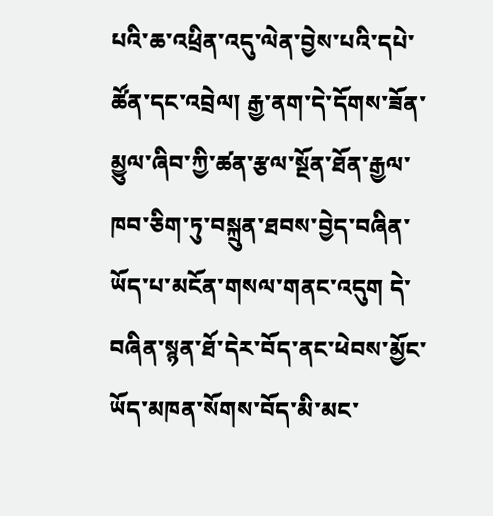པའི་ཆ་འཕྲིན་འདུ་ལེན་བྱེས་པའི་དཔེ་ཚོན་དང་འབྲེལ། རྒྱ་ནག་དེ་དོགས་ཟོན་མྱུལ་ཞིབ་ཀྱི་ཚན་རྩལ་སྔོན་ཐོན་རྒྱལ་ཁབ་ཅིག་ཏུ་བསྐྲུན་ཐབས་བྱེད་བཞིན་ཡོད་པ་མངོན་གསལ་གནང་འདུག དེ་བཞིན་སྙན་ཐོ་དེར་བོད་ནང་ཕེབས་མྱོང་ཡོད་མཁན་སོགས་བོད་མི་མང་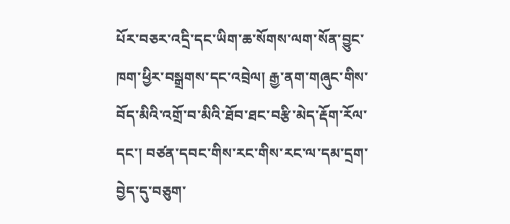པོར་བཅར་འདྲི་དང་ཡིག་ཆ་སོགས་ལག་སོན་བྱུང་ཁག་ཕྱིར་བསྒྲགས་དང་འབྲེལ། རྒྱ་ནག་གཞུང་གིས་བོད་མིའི་འགྲོ་བ་མིའི་ཐོབ་ཐང་བརྩི་མེད་རྡོག་རོལ་དང་། བཙན་དབང་གིས་རང་གིས་རང་ལ་དམ་དྲག་བྱེད་དུ་བཅུག་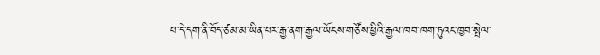པ་དེ་དག་ནི་བོད་ཙམ་མ་ཡིན་པར་རྒྱ་ནག་རྒྱལ་ཡོངས་གཙོས་ཕྱིའི་རྒྱལ་ཁབ་ཁག་ཏུའང་ཁྱབ་སྤེལ་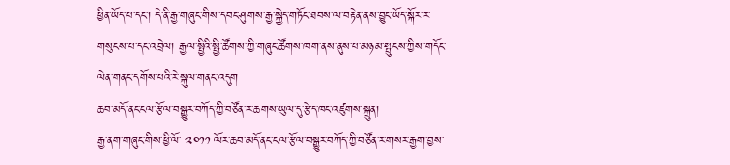ཕྱིན་ཡོད་པ་དང་། དེ་ནི་རྒྱ་གཞུང་གིས་དབང་ཤུགས་རྒྱ་སྐྱེད་གཏོང་ཐབས་ལ་བརྟེན་ནས་བྱུང་ཡོད་སྐོར་ར་གསུངས་པ་དང་འབྲེལ། རྒྱལ་སྤྱིའི་སྤྱི་ཚོགས་ཀྱི་གཞུང་ཚོགས་ཁག་ནས་ནུས་པ་མཉམ་སྤུངས་ཀྱིས་གདོང་ལེན་གནང་དགོས་པའི་རེ་སྐུལ་གནང་འདུག
ཆབ་མདོ་ནང་ངལ་རྩོལ་བསྒྱུར་བཀོད་ཀྱི་བཙོན་ར་ཆགས་ཡུལ་དུ་རྩེད་ཁང་འཛུགས་སྐྲུན།
རྒྱ་ནག་གཞུང་གིས་ཕྱི་ལོ་ ༢༠༡༡ ལོར་ཆབ་མདོ་ནང་ངལ་རྩོལ་བསྒྱུར་བཀོད་ཀྱི་བཙོན་ར་གསར་རྒྱག་བྱས་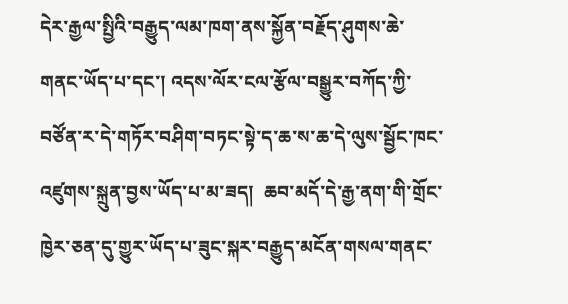དེར་རྒྱལ་སྤྱིའི་བརྒྱུད་ལམ་ཁག་ནས་སྐྱོན་བརྗོད་ཤུགས་ཆེ་གནང་ཡོད་པ་དང་། འདས་ལོར་ངལ་རྩོལ་བསྒྱུར་བཀོད་ཀྱི་བཙོན་ར་དེ་གཏོར་བཤིག་བཏང་སྟེ་ད་ཆ་ས་ཆ་དེ་ལུས་སྦྱོང་ཁང་འཛུགས་སྐྲུན་བྱས་ཡོད་པ་མ་ཟད།  ཆབ་མདོ་དེ་རྒྱ་ནག་གི་གྲོང་ཁྱེར་ཅན་དུ་གྱུར་ཡོད་པ་ཟུང་སྐར་བརྒྱུད་མངོན་གསལ་གནང་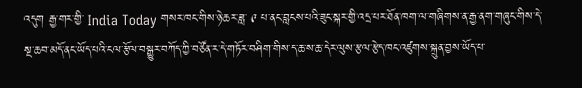འདུག རྒྱ་གར་གྱི་ India Today གསར་ཁང་གིས་ཉེ་ཆར་ཟླ་ ༩ པ་ནང་བླངས་པའི་ཟུང་སྐར་གྱི་འདྲ་པར་ཐོན་ཁག་ལ་གཞིགས་ན་རྒྱ་ནག་གཞུང་གིས་དེ་སྔ་ཆབ་མདོ་ནང་ཡོད་པའི་ངལ་རྩོལ་བསྒྱུར་བཀོད་ཀྱི་བཙོན་ར་དེ་གཏོར་བཤིག་གིས་ད་ཆ་ས་ཆ་དེར་ལུས་རྩལ་རྩེད་ཁང་འཛུགས་སྐྲུན་བྱས་ཡོད་པ་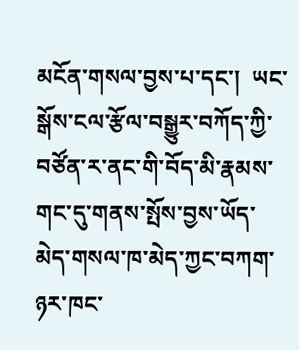མངོན་གསལ་བྱས་པ་དང་།  ཡང་སྒོས་ངལ་རྩོལ་བསྒྱུར་བཀོད་ཀྱི་བཙོན་ར་ནང་གི་བོད་མི་རྣམས་གང་དུ་གནས་སྤོས་བྱས་ཡོད་མེད་གསལ་ཁ་མེད་ཀྱང་བཀག་ཉར་ཁང་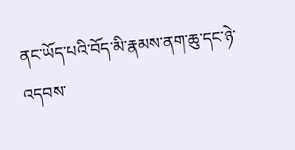ནང་ཡོད་པའི་བོད་མི་རྣམས་ནག་ཆུ་དང་ཉེ་འདབས་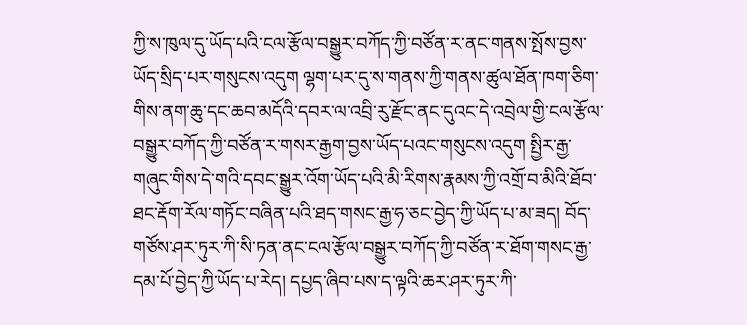ཀྱི་ས་ཁུལ་དུ་ཡོད་པའི་ངལ་རྩོལ་བསྒྱུར་བཀོད་ཀྱི་བཙོན་ར་ནང་གནས་སྤོས་བྱས་ཡོད་སྲིད་པར་གསུངས་འདུག ལྷག་པར་དུ་ས་གནས་ཀྱི་གནས་ཚུལ་ཐོན་ཁག་ཅིག་གིས་ནག་ཆུ་དང་ཆབ་མདོའི་དབར་ལ་འབྲི་རུ་རྫོང་ནང་དུའང་དེ་འབྲེལ་གྱི་ངལ་རྩོལ་བསྒྱུར་བཀོད་ཀྱི་བཙོན་ར་གསར་རྒྱག་བྱས་ཡོད་པའང་གསུངས་འདུག སྤྱིར་རྒྱ་གཞུང་གིས་དེ་གའི་དབང་སྒྱུར་འོག་ཡོད་པའི་མི་རིགས་རྣམས་ཀྱི་འགྲོ་བ་མིའི་ཐོབ་ཐང་རྡོག་རོལ་གཏོང་བཞིན་པའི་ཐད་གསང་རྒྱ་ཧ་ཅང་བྱེད་ཀྱི་ཡོད་པ་མ་ཟད། བོད་གཙོས་ཤར་ཏུར་ཀི་སི་ཏན་ནང་ངལ་རྩོལ་བསྒྱུར་བཀོད་ཀྱི་བཙོན་ར་ཐོག་གསང་རྒྱ་དམ་པོ་བྱེད་ཀྱི་ཡོད་པ་རེད། དཔྱད་ཞིབ་པས་ད་ལྟའི་ཆར་ཤར་ཏུར་ཀི་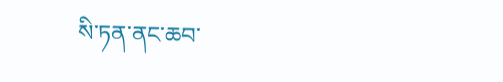སི་ཏན་ནང་ཆབ་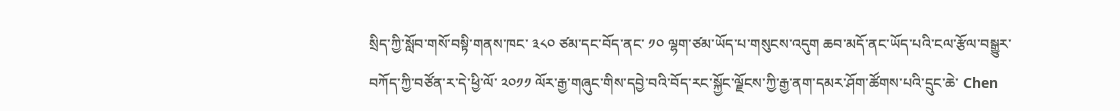སྲིད་ཀྱི་སློབ་གསོ་བསྟི་གནས་ཁང་ ༣༨༠ ཙམ་དང་བོད་ནང་ ༡༠ ལྷག་ཙམ་ཡོད་པ་གསུངས་འདུག ཆབ་མདོ་ནང་ཡོད་པའི་ངལ་རྩོལ་བསྒྱུར་བཀོད་ཀྱི་བཙོན་ར་དེ་ཕྱི་ལོ་ ༢༠༡༡ ལོར་རྒྱ་གཞུང་གིས་དབྱེ་བའི་བོད་རང་སྐྱོང་ལྗོངས་ཀྱི་རྒྱ་ནག་དམར་ཤོག་ཚོགས་པའི་དྲུང་ཆེ་ Chen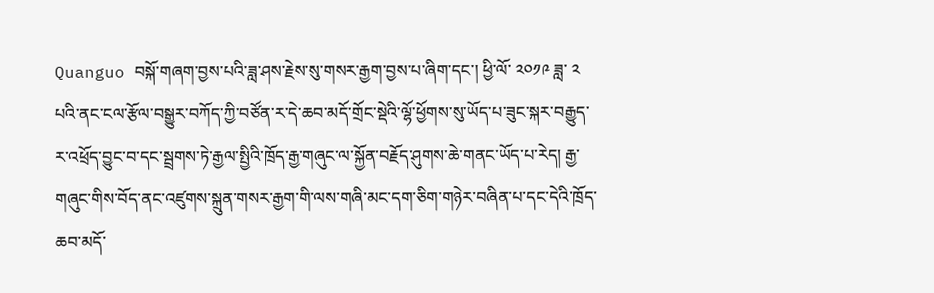Quanguo བསྐོ་གཞག་བྱས་པའི་ཟླ་ཤས་རྗེས་སུ་གསར་རྒྱག་བྱས་པ་ཞིག་དང་། ཕྱི་ལོ་ ༢༠༡༩ ཟླ་ ༢ པའི་ནང་ངལ་རྩོལ་བསྒྱུར་བཀོད་ཀྱི་བཙོན་ར་དེ་ཆབ་མདོ་གྲོང་སྡེའི་ལྷོ་ཕྱོགས་སུ་ཡོད་པ་ཟུང་སྐར་བརྒྱུད་ར་འཕྲོད་བྱུང་བ་དང་སྦྲགས་ཏེ་རྒྱལ་སྤྱིའི་ཁྲོད་རྒྱ་གཞུང་ལ་སྐྱོན་བརྗོད་ཤུགས་ཆེ་གནང་ཡོད་པ་རེད། རྒྱ་གཞུང་གིས་བོད་ནང་འཛུགས་སྐྲུན་གསར་རྒྱག་གི་ལས་གཞི་མང་དག་ཅིག་གཉེར་བཞིན་པ་དང་དེའི་ཁྲོད་ཆབ་མདོ་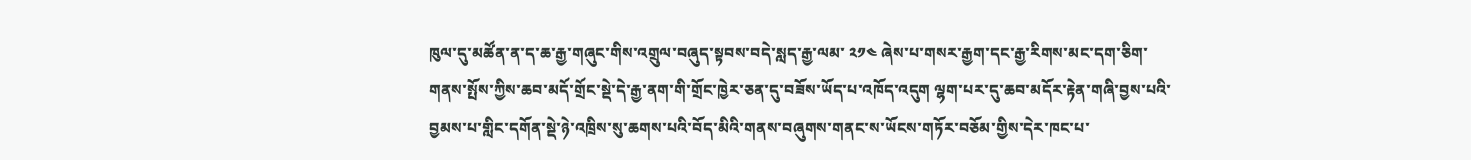ཁུལ་དུ་མཚོན་ན་ད་ཆ་རྒྱ་གཞུང་གིས་འགྲུལ་བཞུད་སྟབས་བདེ་སླད་རྒྱ་ལམ་ ༢༡༤ ཞེས་པ་གསར་རྒྱག་དང་རྒྱ་རིགས་མང་དག་ཅིག་གནས་སྤོས་ཀྱིས་ཆབ་མདོ་གྲོང་སྡེ་དེ་རྒྱ་ནག་གི་གྲོང་ཁྱེར་ཅན་དུ་བཟོས་ཡོད་པ་འཁོད་འདུག ལྷག་པར་དུ་ཆབ་མདོར་རྟེན་གཞི་བྱས་པའི་བྱམས་པ་གླིང་དགོན་སྡེ་ཉེ་འཁྲིས་སུ་ཆགས་པའི་བོད་མིའི་གནས་བཞུགས་གནང་ས་ཡོངས་གཏོར་བཅོམ་གྱིས་དེར་ཁང་པ་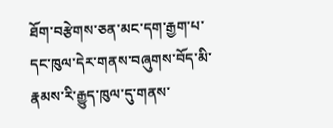ཐོག་བརྩེགས་ཅན་མང་དག་རྒྱག་པ་དང་ཁུལ་དེར་གནས་བཞུགས་བོད་མི་རྣམས་རི་རྒྱུད་ཁུལ་དུ་གནས་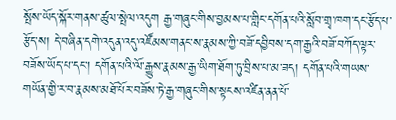སྤོས་ཡོད་སྐོར་གནས་ཚུལ་སྤེལ་འདུག རྒྱ་གཞུང་གིས་བྱམས་པ་གླིང་དགོན་པའི་སློབ་གྲྭ་ཁག་དང་རྩོད་པ་རྩོད་ས། དེ་བཞིན་དགེ་འདུན་འདུ་འཛོམས་གནང་ས་རྣམས་ཀྱི་བཟོ་དབྱིབས་དག་རྒྱའི་བཟོ་བཀོད་ལྟར་བཟོས་ཡོད་པ་དང་། དགོན་པའི་ལོ་རྒྱུས་རྣམས་རྒྱ་ཡིག་ཐོག་ཏུ་བྲིས་པ་མ་ཟད། དགོན་པའི་གཡས་གཡོན་གྱི་ར་བ་རྣམས་མཐོ་པོར་བཟོས་ཏེ་རྒྱ་གཞུང་གིས་སྟངས་འཛིན་ནན་པོ་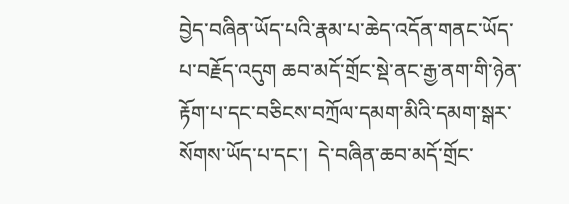བྱེད་བཞིན་ཡོད་པའི་རྣམ་པ་ཆེད་འདོན་གནང་ཡོད་པ་བརྗོད་འདུག ཆབ་མདོ་གྲོང་སྡེ་ནང་རྒྱ་ནག་གི་ཉེན་རྟོག་པ་དང་བཅིངས་བཀྲོལ་དམག་མིའི་དམག་སྒར་སོགས་ཡོད་པ་དང་།  དེ་བཞིན་ཆབ་མདོ་གྲོང་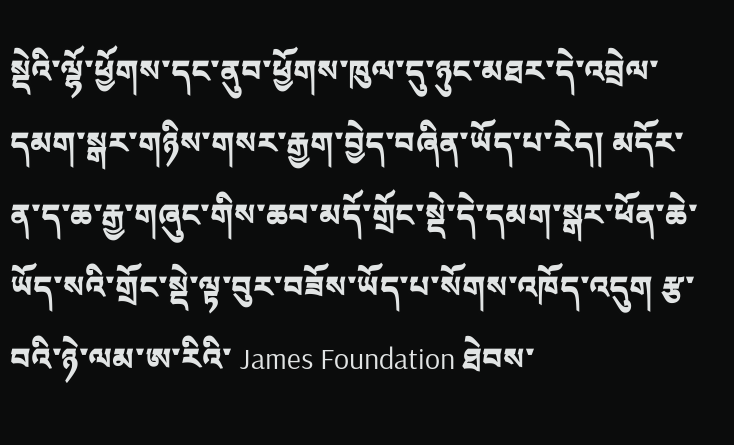སྡེའི་ལྷོ་ཕྱོགས་དང་ནུབ་ཕྱོགས་ཁུལ་དུ་ཉུང་མཐར་དེ་འབྲེལ་དམག་སྒར་གཉིས་གསར་རྒྱག་བྱེད་བཞིན་ཡོད་པ་རེད། མདོར་ན་ད་ཆ་རྒྱ་གཞུང་གིས་ཆབ་མདོ་གྲོང་སྡེ་དེ་དམག་སྒར་ཕོན་ཆེ་ཡོད་སའི་གྲོང་སྡེ་ལྟ་བུར་བཟོས་ཡོད་པ་སོགས་འཁོད་འདུག རྩ་བའི་ཉེ་ལམ་ཨ་རིའི་ James Foundation ཐེབས་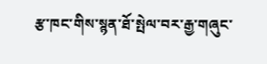རྩ་ཁང་གིས་སྙན་ཐོ་སྤེལ་བར་རྒྱ་གཞུང་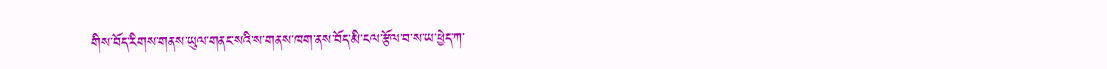གིས་བོད་རིགས་གནས་ཡུལ་གནང་སའི་ས་གནས་ཁག་ནས་བོད་མི་ངལ་རྩོལ་བ་ས་ཡ་ཕྱེད་ཀ་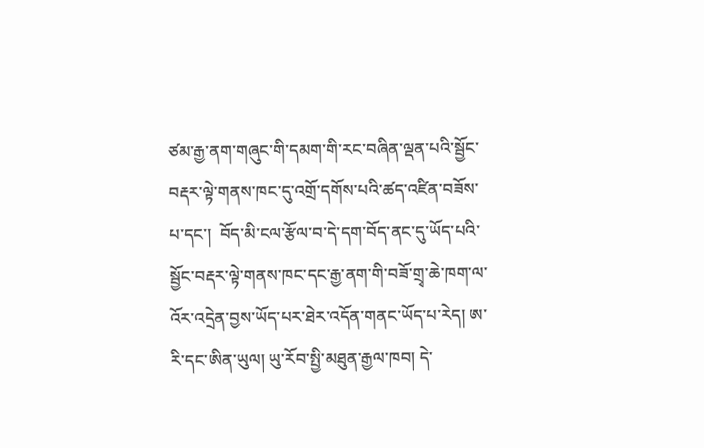ཙམ་རྒྱ་ནག་གཞུང་གི་དམག་གི་རང་བཞིན་ལྡན་པའི་སྦྱོང་བརྡར་ལྟེ་གནས་ཁང་དུ་འགྲོ་དགོས་པའི་ཚད་འཛིན་བཟོས་པ་དང་།  བོད་མི་ངལ་རྩོལ་བ་དེ་དག་བོད་ནང་དུ་ཡོད་པའི་སྦྱོང་བརྡར་ལྟེ་གནས་ཁང་དང་རྒྱ་ནག་གི་བཟོ་གྲྭ་ཆེ་ཁག་ལ་འོར་འདྲེན་བྱས་ཡོད་པར་ཐེར་འདོན་གནང་ཡོད་པ་རེད། ཨ་རི་དང་ཨིན་ཡུལ། ཡུ་རོབ་སྤྱི་མཐུན་རྒྱལ་ཁབ། དེ་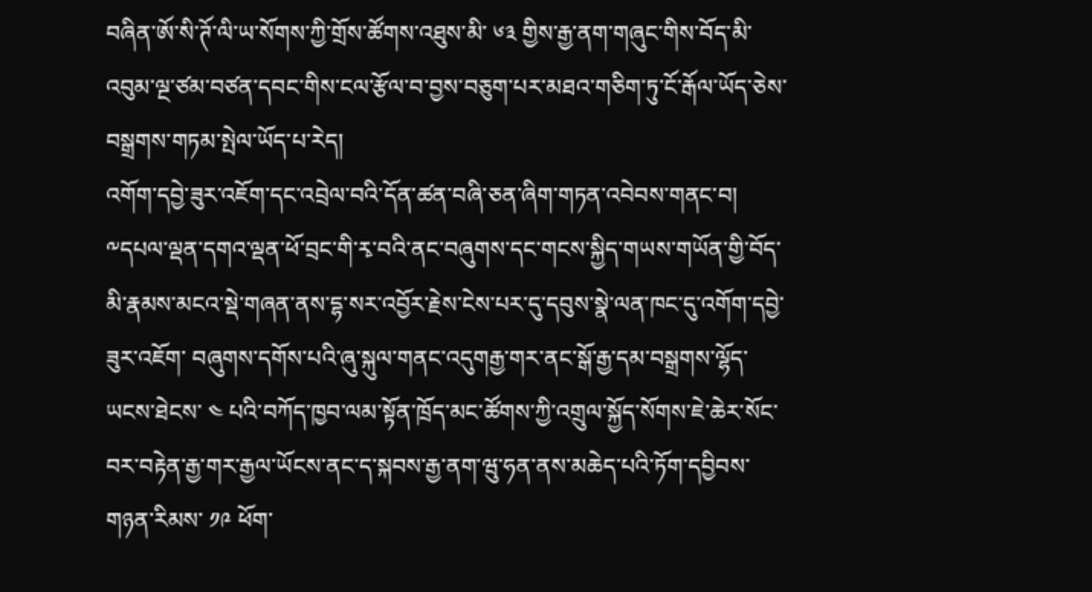བཞིན་ཨོ་སི་ཊོ་ལི་ཡ་སོགས་ཀྱི་གྲོས་ཚོགས་འཐུས་མི་ ༦༣ གྱིས་རྒྱ་ནག་གཞུང་གིས་བོད་མི་འབུམ་ལྔ་ཙམ་བཙན་དབང་གིས་ངལ་རྩོལ་བ་བྱས་བཅུག་པར་མཐའ་གཅིག་ཏུ་ངོ་རྒོལ་ཡོད་ཅེས་བསྒྲགས་གཏམ་སྤེལ་ཡོད་པ་རེད།
འགོག་དབྱེ་ཟུར་འཇོག་དང་འབྲེལ་བའི་དོན་ཚན་བཞི་ཅན་ཞིག་གཏན་འབེབས་གནང་བ།
༸དཔལ་ལྡན་དགའ་ལྡན་ཕོ་བྲང་གི་རྭ་བའི་ནང་བཞུགས་དང་གངས་སྐྱིད་གཡས་གཡོན་གྱི་བོད་མི་རྣམས་མངའ་སྡེ་གཞན་ནས་དྷ་སར་འབྱོར་རྗེས་ངེས་པར་དུ་དབུས་སྣེ་ལན་ཁང་དུ་འགོག་དབྱེ་ཟུར་འཇོག་ བཞུགས་དགོས་པའི་ཞུ་སྐུལ་གནང་འདུགརྒྱ་གར་ནང་སྒོ་རྒྱ་དམ་བསྒྲགས་ལྷོད་ཡངས་ཐེངས་ ༤ པའི་བཀོད་ཁྱབ་ལམ་སྟོན་ཁྲོད་མང་ཚོགས་ཀྱི་འགྲུལ་སྐྱོད་སོགས་ཇེ་ཆེར་སོང་བར་བརྟེན་རྒྱ་གར་རྒྱལ་ཡོངས་ནང་ད་སྐབས་རྒྱ་ནག་ཝུ་ཧན་ནས་མཆེད་པའི་ཏོག་དབྱིབས་གཉན་རིམས་ ༡༩ ཕོག་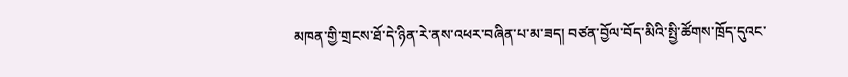མཁན་གྱི་གྲངས་ཐོ་དེ་ཉིན་རེ་ནས་འཕར་བཞིན་པ་མ་ཟད། བཙན་བྱོལ་བོད་མིའི་སྤྱི་ཚོགས་ཁྲོད་དུའང་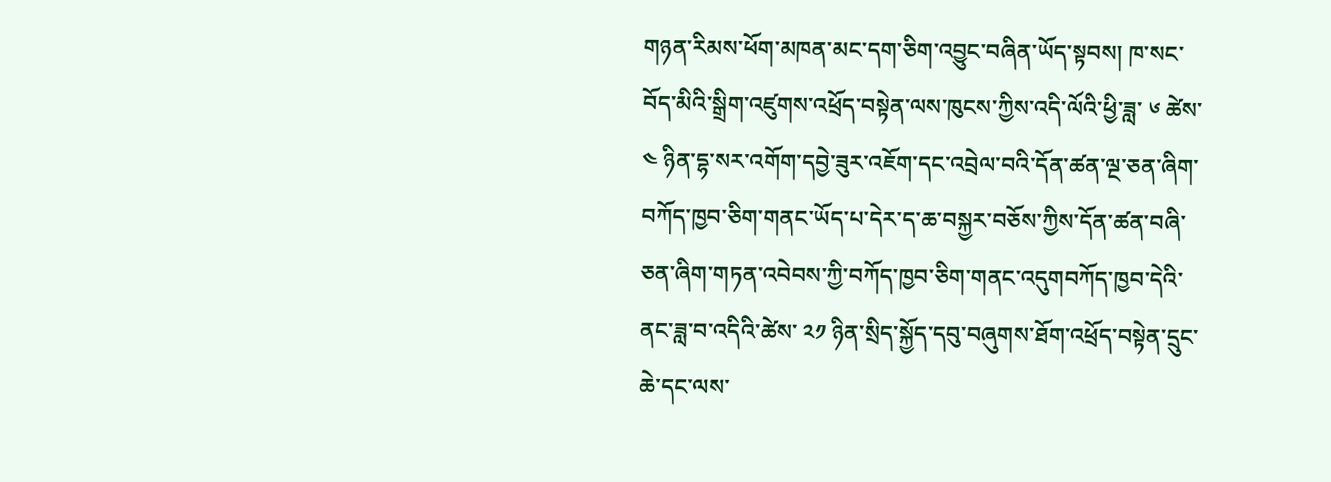གཉན་རིམས་ཕོག་མཁན་མང་དག་ཅིག་འབྱུང་བཞིན་ཡོད་སྟབས། ཁ་སང་བོད་མིའི་སྒྲིག་འཛུགས་འཕྲོད་བསྟེན་ལས་ཁུངས་ཀྱིས་འདི་ལོའི་ཕྱི་ཟླ་ ༦ ཚེས་ ༤ ཉིན་དྷ་སར་འགོག་དབྱེ་ཟུར་འཇོག་དང་འབྲེལ་བའི་དོན་ཚན་ལྔ་ཅན་ཞིག་བཀོད་ཁྱབ་ཅིག་གནང་ཡོད་པ་དེར་ད་ཆ་བསྐྱར་བཅོས་ཀྱིས་དོན་ཚན་བཞི་ཅན་ཞིག་གཏན་འབེབས་ཀྱི་བཀོད་ཁྱབ་ཅིག་གནང་འདུགབཀོད་ཁྱབ་དེའི་ནང་ཟླ་བ་འདིའི་ཚེས་ ༢༡ ཉིན་སྲིད་སྐྱོད་དབུ་བཞུགས་ཐོག་འཕྲོད་བསྟེན་དྲུང་ཆེ་དང་ལས་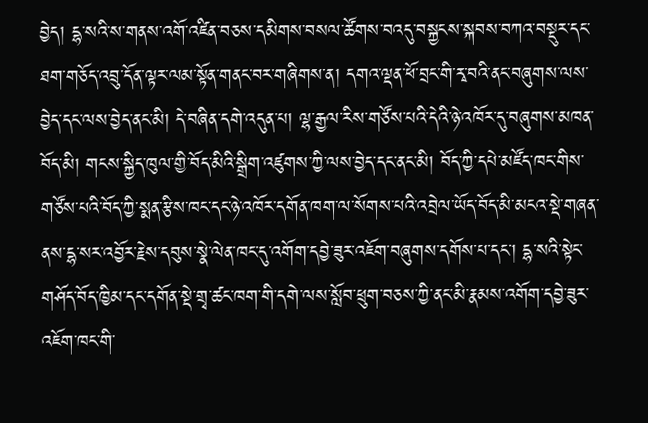བྱེད། དྷ་སའི་ས་གནས་འགོ་འཛིན་བཅས་དམིགས་བསལ་ཚོགས་བའདུ་བསྐྱངས་སྐབས་བཀའ་བསྡུར་དང་ཐག་གཅོད་འབྲུ་དོན་ལྟར་ལམ་སྟོན་གནང་བར་གཞིགས་ན། དགའ་ལྡན་ཕོ་བྲང་གི་རྭ་བའི་ནང་བཞུགས་ལས་བྱེད་དང་ལས་བྱེད་ནང་མི། དེ་བཞིན་དགེ་འདུན་པ། ལྷ་རྒྱལ་རིས་གཙོས་པའི་དེའི་ཉེ་འཁོར་དུ་བཞུགས་མཁན་བོད་མི། གངས་སྐྱིད་ཁུལ་གྱི་བོད་མིའི་སྒྲིག་འཛུགས་ཀྱི་ལས་བྱེད་དང་ནང་མི། བོད་ཀྱི་དཔེ་མཛོད་ཁང་གིས་གཙོས་པའི་བོད་ཀྱི་སྨན་རྩིས་ཁང་དང་ཉེ་འཁོར་དགོན་ཁག་ལ་སོགས་པའི་འབྲེལ་ཡོད་བོད་མི་མངའ་སྡེ་གཞན་ནས་དྷ་སར་འབྱོར་རྗེས་དབུས་སྣེ་ལེན་ཁང་དུ་འགོག་དབྱེ་ཟུར་འཇོག་བཞུགས་དགོས་པ་དང་། དྷ་སའི་སྟེང་གཤོད་བོད་ཁྱིམ་དང་དགོན་སྡེ་གྲྭ་ཚང་ཁག་གི་དགེ་ལས་སློབ་ཕྲུག་བཅས་ཀྱི་ནང་མི་རྣམས་འགོག་དབྱེ་ཟུར་འཇོག་ཁང་གི་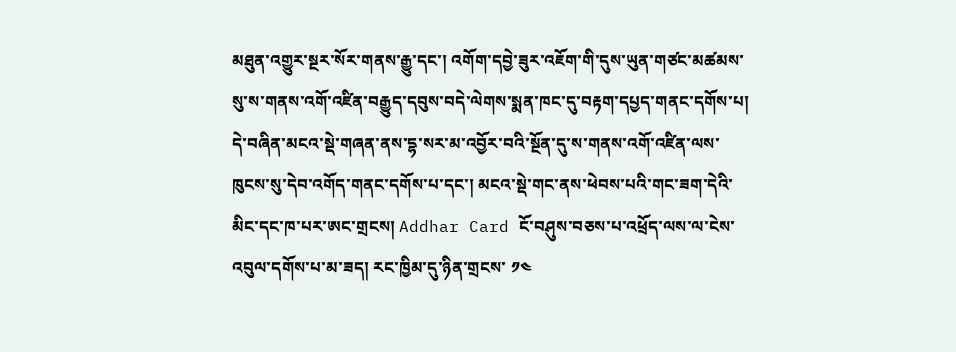མཐུན་འགྱུར་སྔར་སོར་གནས་རྒྱུ་དང་། འགོག་དབྱེ་ཟུར་འཇོག་གི་དུས་ཡུན་གཙང་མཚམས་སུ་ས་གནས་འགོ་འཛིན་བརྒྱུད་དབུས་བདེ་ལེགས་སྨན་ཁང་དུ་བརྟག་དཔྱད་གནང་དགོས་པ། དེ་བཞིན་མངའ་སྡེ་གཞན་ནས་དྷ་སར་མ་འབྱོར་བའི་སྔོན་དུ་ས་གནས་འགོ་འཛིན་ལས་ཁུངས་སུ་དེབ་འགོད་གནང་དགོས་པ་དང་། མངའ་སྡེ་གང་ནས་ཕེབས་པའི་གང་ཟག་དེའི་མིང་དང་ཁ་པར་ཨང་གྲངས། Addhar Card ངོ་བཤུས་བཅས་པ་འཕྲོད་ལས་ལ་ངེས་འབུལ་དགོས་པ་མ་ཟད། རང་ཁྱིམ་དུ་ཉིན་གྲངས་ ༡༤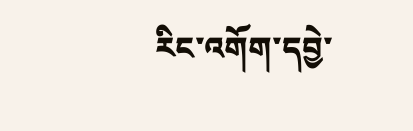རིང་འགོག་དབྱེ་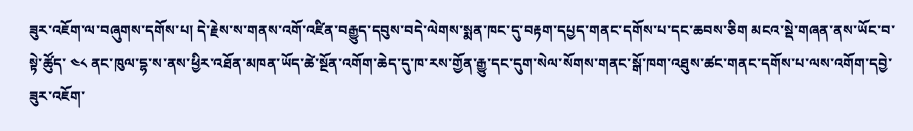ཟུར་འཇོག་ལ་བཞུགས་དགོས་པ། དེ་རྗེས་ས་གནས་འགོ་འཛིན་བརྒྱུད་དབུས་བདེ་ལེགས་སྨན་ཁང་དུ་བརྟག་དཔྱད་གནང་དགོས་པ་དང་ཆབས་ཅིག མངའ་སྡེ་གཞན་ནས་ཡོང་བ་སྟེ་ཚོུད་ ༤༨ ནང་ཁུལ་དྷ་ས་ནས་ཕྱིར་འཐོན་མཁན་ཡོད་ཚེ་སྔོན་འགོག་ཆེད་དུ་ཁ་རས་གྱོན་རྒྱུ་དང་དུག་སེལ་སོགས་གནང་སྒོ་ཁག་འཐུས་ཚང་གནང་དགོས་པ་ལས་འགོག་དབྱེ་ཟུར་འཇོག་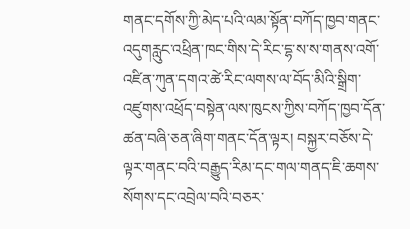གནང་དགོས་ཀྱི་མེད་པའི་ལམ་སྟོན་བཀོད་ཁྱབ་གནང་འདུགརླུང་འཕྲིན་ཁང་གིས་དེ་རིང་དྷ་ས་ས་གནས་འགོ་འཛིན་ཀུན་དགའ་ཚེ་རིང་ལགས་ལ་བོད་མིའི་སྒྲིག་འཛུགས་འཕྲོད་བསྟེན་ལས་ཁུངས་ཀྱིས་བཀོད་ཁྱབ་དོན་ཚན་བཞི་ཅན་ཞིག་གནང་དོན་ལྟར། བསྐྱར་བཅོས་དེ་ལྟར་གནང་བའི་བརྒྱུད་རིམ་དང་གལ་གནད་ཇི་ཆགས་སོགས་དང་འབྲེལ་བའི་བཅར་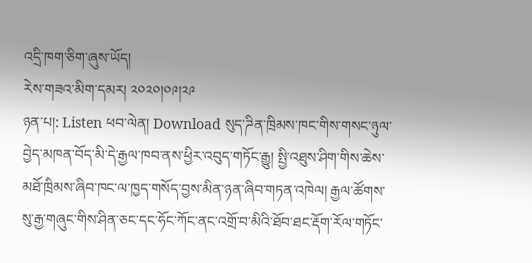འདྲི་ཁག་ཅིག་ཞུས་ཡོད།
རེས་གཟའ་མིག་དམར། ༢༠༢༠།༠༩།༢༩
ཉན་པ།: Listen ཕབ་ལེན། Download སུད་ཌིན་ཁྲིམས་ཁང་གིས་གསང་ཉུལ་བྱེད་མཁན་བོད་མི་དེ་རྒྱལ་ཁབ་ནས་ཕྱིར་འབུད་གཏོང་རྒྱུ། སྤྱི་འཐུས་ཤིག་གིས་ཆེས་མཐོ་ཁྲིམས་ཞིབ་ཁང་ལ་ཁྱད་གསོད་བྱས་མིན་ཉན་ཞིབ་གཏན་འཁེལ། རྒྱལ་ཚོགས་སུ་རྒྱ་གཞུང་གིས་ཤིན་ཅང་དང་ཧོང་ཀོང་ནང་འགྲོ་བ་མིའི་ཐོབ་ཐང་རྡོག་རོལ་གཏོང་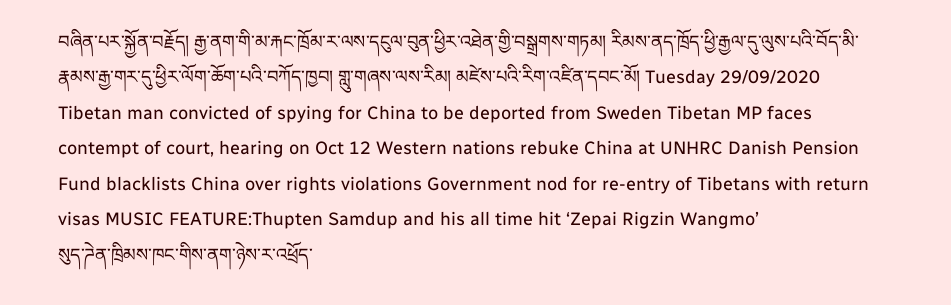བཞིན་པར་སྐྱོན་བརྗོད། རྒྱ་ནག་གི་མ་རྐང་ཁྲོམ་ར་ལས་དངུལ་བུན་ཕྱིར་འཐེན་གྱི་བསྒྲགས་གཏམ། རིམས་ནད་ཁྲོད་ཕྱི་རྒྱལ་དུ་ལུས་པའི་བོད་མི་རྣམས་རྒྱ་གར་དུ་ཕྱིར་ལོག་ཆོག་པའི་བཀོད་ཁྱབ། གླུ་གཞས་ལས་རིམ། མཛེས་པའི་རིག་འཛིན་དབང་མོ། Tuesday 29/09/2020 Tibetan man convicted of spying for China to be deported from Sweden Tibetan MP faces contempt of court, hearing on Oct 12 Western nations rebuke China at UNHRC Danish Pension Fund blacklists China over rights violations Government nod for re-entry of Tibetans with return visas MUSIC FEATURE:Thupten Samdup and his all time hit ‘Zepai Rigzin Wangmo’
སུད་ཌེན་ཁྲིམས་ཁང་གིས་ནག་ཉེས་ར་འཕྲོད་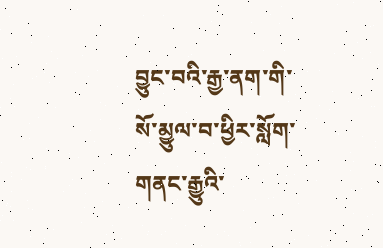བྱུང་བའི་རྒྱ་ནག་གི་སོ་མྱུལ་བ་ཕྱིར་སློག་གནང་རྒྱུའི་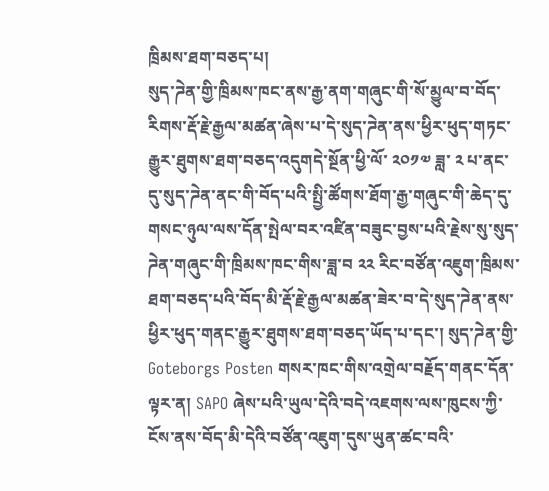ཁྲིམས་ཐག་བཅད་པ།
སུད་ཌེན་གྱི་ཁྲིམས་ཁང་ནས་རྒྱ་ནག་གཞུང་གི་སོ་མྱུལ་བ་བོད་རིགས་རྡོ་རྗེ་རྒྱལ་མཚན་ཞེས་པ་དེ་སུད་ཌེན་ནས་ཕྱིར་ཕུད་གཏང་རྒྱུར་ཐུགས་ཐག་བཅད་འདུགདེ་སྔོན་ཕྱི་ལོ་ ༢༠༡༧ ཟླ་ ༢ པ་ནང་དུ་སུད་ཌེན་ནང་གི་བོད་པའི་སྤྱི་ཚོགས་ཐོག་རྒྱ་གཞུང་གི་ཆེད་དུ་གསང་ཉུལ་ལས་དོན་སྤེལ་བར་འཛིན་བཟུང་བྱས་པའི་རྗེས་སུ་སུད་ཌེན་གཞུང་གི་ཁྲིམས་ཁང་གིས་ཟླ་བ ༢༢ རིང་བཙོན་འཇུག་ཁྲིམས་ཐག་བཅད་པའི་བོད་མི་རྡོ་རྗེ་རྒྱལ་མཚན་ཟེར་བ་དེ་སུད་ཌེན་ནས་ཕྱིར་ཕུད་གནང་རྒྱུར་ཐུགས་ཐག་བཅད་ཡོད་པ་དང་། སུད་ཌེན་གྱི་ Goteborgs Posten གསར་ཁང་གིས་འགྲེལ་བརྗོད་གནང་དོན་ལྟར་ན། SAPO ཞེས་པའི་ཡུལ་དེའི་བདེ་འཇགས་ལས་ཁུངས་ཀྱི་ངོས་ནས་བོད་མི་དེའི་བཙོན་འཇུག་དུས་ཡུན་ཚང་བའི་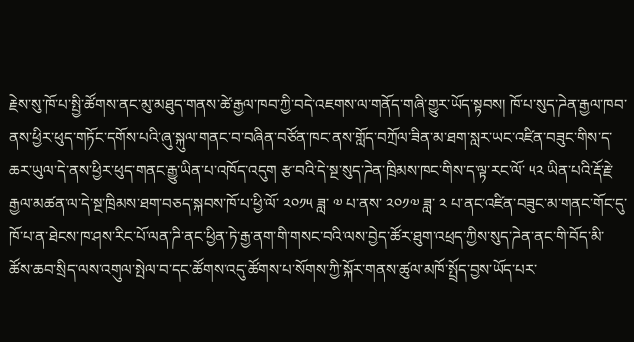རྗེས་སུ་ཁོ་པ་སྤྱི་ཚོགས་ནང་མུ་མཐུད་གནས་ཚེ་རྒྱལ་ཁབ་ཀྱི་བདེ་འཇགས་ལ་གནོད་གཞི་གྱུར་ཡོད་སྟབས། ཁོ་པ་སུད་ཌེན་རྒྱལ་ཁབ་ནས་ཕྱིར་ཕུད་གཏོང་དགོས་པའི་ཞུ་སྐུལ་གནང་བ་བཞིན་བཙོན་ཁང་ནས་གློད་བཀྲོལ་ཟིན་མ་ཐག་སླར་ཡང་འཛིན་བཟུང་གིས་ད་ཆར་ཡུལ་དེ་ནས་ཕྱིར་ཕུད་གནང་རྒྱུ་ཡིན་པ་འཁོད་འདུག རྩ་བའི་དེ་སྔ་སུད་ཌེན་ཁྲིམས་ཁང་གིས་ད་ལྟ་རང་ལོ་ ༥༢ ཡིན་པའི་རྡོ་རྗེ་རྒྱལ་མཚན་ལ་དེ་སྔ་ཁྲིམས་ཐག་བཅད་སྐབས་ཁོ་པ་ཕྱི་ལོ་ ༢༠༡༥ ཟླ་ ༧ པ་ནས་ ༢༠༡༧ ཟླ་ ༢ པ་ནང་འཛིན་བཟུང་མ་གནང་གོང་དུ་ཁོ་པ་ན་ཐེངས་ཁ་ཤས་རིང་པོ་ལན་ཌི་ནང་ཕྱིན་ཏེ་རྒྱ་ནག་གི་གསང་བའི་ལས་བྱེད་ཚོར་ཐུག་འཕྲད་ཀྱིས་སུད་ཌེན་ནང་གི་བོད་མི་ཚོས་ཆབ་སྲིད་ལས་འགུལ་སྤེལ་བ་དང་ཚོགས་འདུ་ཚོགས་པ་སོགས་ཀྱི་སྐོར་གནས་ཚུལ་མཁོ་སྤྲོད་བྱས་ཡོད་པར་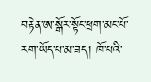བརྟེན་ཨ་སྒོར་སྟོང་ཕྲག་མང་པོ་རག་ཡོད་པ་མ་ཟད། ཁོ་པའི་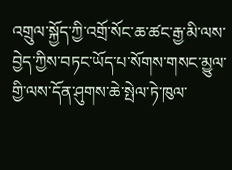འགྲུལ་སྐྱོད་ཀྱི་འགྲོ་སོང་ཆ་ཚང་རྒྱ་མི་ལས་བྱེད་ཀྱིས་བཏང་ཡོད་པ་སོགས་གསང་མྱུལ་གྱི་ལས་དོན་ཤུགས་ཆེ་སྤེལ་ཏེ་ཁུལ་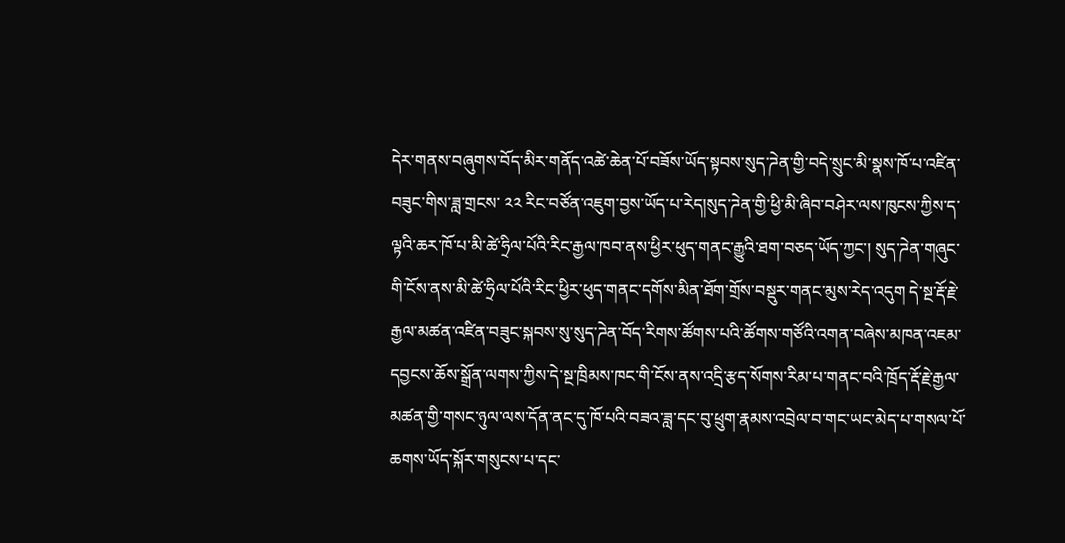དེར་གནས་བཞུགས་བོད་མིར་གནོད་འཚེ་ཆེན་པོ་བཟོས་ཡོད་སྟབས་སུད་ཌེན་གྱི་བདེ་སྲུང་མི་སྣས་ཁོ་པ་འཛིན་བཟུང་གིས་ཟླ་གྲངས་ ༢༢ རིང་བཙོན་འཇུག་བྱས་ཡོད་པ་རེད།སུད་ཌེན་གྱི་ཕྱི་མི་ཞིབ་བཤེར་ལས་ཁུངས་ཀྱིས་ད་ལྟའི་ཆར་ཁོ་པ་མི་ཚེ་ཧྲིལ་པོའི་རིང་རྒྱལ་ཁབ་ནས་ཕྱིར་ཕུད་གནང་རྒྱུའི་ཐག་བཅད་ཡོད་ཀྱང་། སུད་ཌེན་གཞུང་གི་ངོས་ནས་མི་ཚེ་ཧྲིལ་པོའི་རིང་ཕྱིར་ཕུད་གནང་དགོས་མིན་ཐོག་གྲོས་བསྡུར་གནང་མུས་རེད་འདུག དེ་སྔ་རྡོ་རྗེ་རྒྱལ་མཚན་འཛིན་བཟུང་སྐབས་སུ་སུད་ཌེན་བོད་རིགས་ཚོགས་པའི་ཚོགས་གཙོའི་འགན་བཞེས་མཁན་འཇམ་དབྱངས་ཆོས་སྒྲོན་ལགས་ཀྱིས་དེ་སྔ་ཁྲིམས་ཁང་གི་ངོས་ནས་འདྲི་རྩད་སོགས་རིམ་པ་གནང་བའི་ཁྲོད་རྡོ་རྗེ་རྒྱལ་མཚན་གྱི་གསང་ཉུལ་ལས་དོན་ནང་དུ་ཁོ་པའི་བཟའ་ཟླ་དང་བུ་ཕྲུག་རྣམས་འབྲེལ་བ་གང་ཡང་མེད་པ་གསལ་པོ་ཆགས་ཡོད་སྐོར་གསུངས་པ་དང་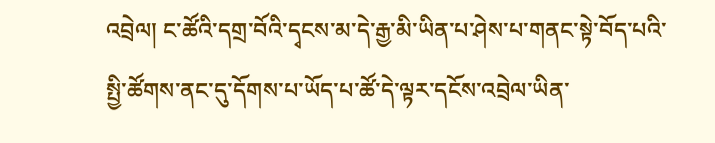འབྲེལ། ང་ཚོའི་དགྲ་བོའི་དྭངས་མ་དེ་རྒྱ་མི་ཡིན་པ་ཤེས་པ་གནང་སྟེ་བོད་པའི་སྤྱི་ཚོགས་ནང་དུ་དོགས་པ་ཡོད་པ་ཚོ་དེ་ལྟར་དངོས་འབྲེལ་ཡིན་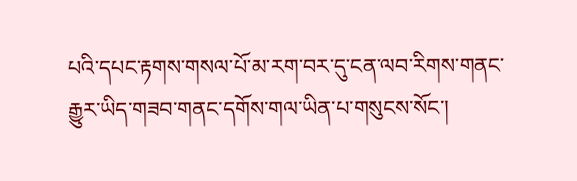པའི་དཔང་རྟགས་གསལ་པོ་མ་རག་བར་དུ་ངན་ལབ་རིགས་གནང་རྒྱུར་ཡིད་གཟབ་གནང་དགོས་གལ་ཡིན་པ་གསུངས་སོང་།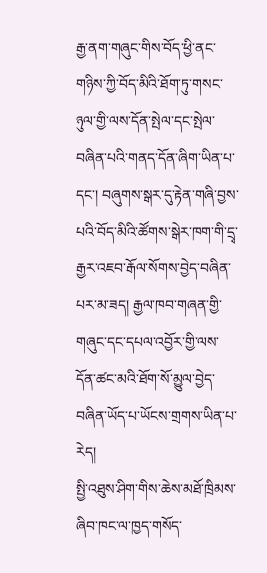རྒྱ་ནག་གཞུང་གིས་བོད་ཕྱི་ནང་གཉིས་ཀྱི་བོད་མིའི་ཐོག་ཏུ་གསང་ཉུལ་གྱི་ལས་དོན་སྤེལ་དང་སྤེལ་བཞིན་པའི་གནད་དོན་ཞིག་ཡིན་པ་དང་། བཞུགས་སྒར་དུ་རྟེན་གཞི་བྱས་པའི་བོད་མིའི་ཚོགས་སྒེར་ཁག་གི་དྲྭ་རྒྱར་འཇབ་རྒོལ་སོགས་བྱེད་བཞིན་པར་མ་ཟད། རྒྱལ་ཁབ་གཞན་གྱི་གཞུང་དང་དཔལ་འབྱོར་གྱི་ལས་དོན་ཚང་མའི་ཐོག་སོ་མྱུལ་བྱེད་བཞིན་ཡོད་པ་ཡོངས་གྲགས་ཡིན་པ་རེད།
སྤྱི་འཐུས་ཤིག་གིས་ཆེས་མཐོ་ཁྲིམས་ཞིབ་ཁང་ལ་ཁྱད་གསོད་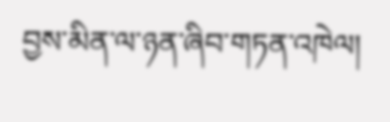བྱས་མིན་ལ་ཉན་ཞིབ་གཏན་འཁེལ།